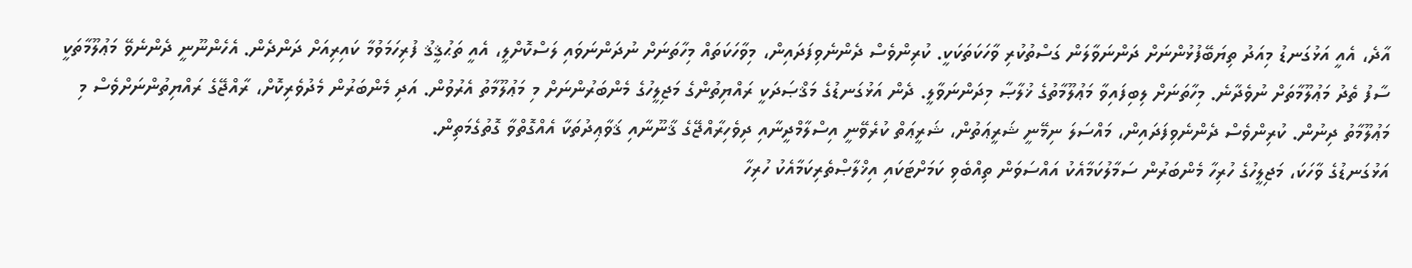އާދެ، އެއީ އަޅުގަނޑު މިއަދު ތިޔަބޭފުޅުންނަށް ދަންނަވާލަން ގަސްތުކުރި ވާހަކަތަކަކީ. ކުރިންވެސް ދެންނެވިފަދައިން، މިވާހަކަތައް މިހާތަނަށް ނުދަންނަވައި ލަސްކޮށްލީ، އެއީ ތަޙުޤީޤު ފުރިހަމަވުމާ ކައިރިއަށް ދަންދެން. އެހެންނޫނީ ދެންނެވޭ މަޢުލޫމާތަކީ ސާފު ތެދު މަޢުލޫމާތަށް ނުވެދާނެ. މިހާތަނަށް ލިބިފައިވާ މަޢުލޫމާތުގެ ޚުލާޞާ މިދަންނަވާލީ. ދެން އަޅުގަނޑުގެ މަޤްޞަދަކީ ރައްޔިތުންގެ މަޖިލީހުގެ މެންބަރުންނަށް މި މަޢުލޫމާތު އެރުވުން. އަދި މެންބަރުން މެދުވެރިކޮށް، ރާއްޖޭގެ ރައްޔިތުންނަށްވެސް މި މަޢުލޫމާތު ދިނުން. ކުރިންވެސް ދެންނެވިފަދައިން، މައްސަލަ ނިމޭނީ ޝަރީޢަތުން، ޝަރީޢަތް ކުރެވޭނީ އިސްލާމްދީނާއި ދިވެހިރާއްޖޭގެ ޤާނޫނާއި ޤަވާޢިދުތަކާ އެއްގޮތްވާ ގޮތުގެމަތިން.
އަޅުގަނޑުގެ ވާހަކަ، މަޖިލީހުގެ ހުރިހާ މެންބަރުން ސަމާލުކަމާއެކު އައްސަވަން ތިއްބެވި ކަމަށްޓަކައި އިޚްލާޞްތެރިކަމާއެކު ހުރިހާ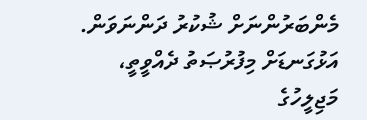މެންބަރުންނަށް ޝުކުރު ދަންނަވަން. އަޅުގަނޑަށް މިފުރުޞަތު ދެއްވީތީ، މަޖިލީހުގެ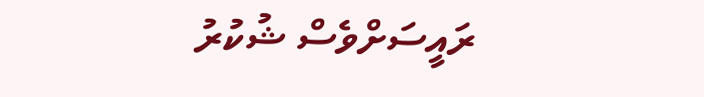ރައީސަށްވެސް ޝުކުރު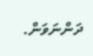ދަންނަވަން.